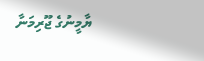ޔާމީނުގެ ޖޫރިމަނާ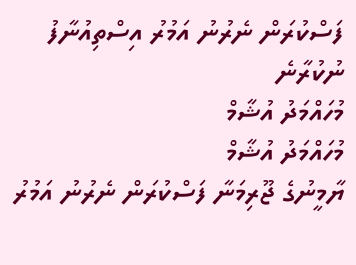ފަސްކުރަން ނެރުނު އަމުރު އިސްތިއުނާފު ނުކުރާނެ
މުހައްމަދު އުޝާމް
މުހައްމަދު އުޝާމް
ޔާމީނުގެ ޖޫރިމަނާ ފަސްކުރަން ނެރުނު އަމުރު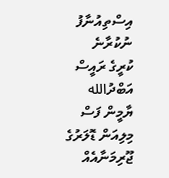އިސްތިއުނާފު ނުކުރާނެ
ކުރީގެ ރައީސް އަބްދުالله ޔާމީން ފަސް މިލިއަން ޑޮލަރުގެ ޖޫރިމަނާއެއް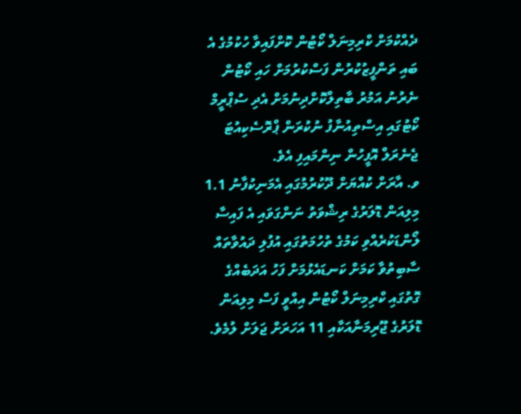ދެއްކުމަށް ކްރިމިނަލް ކޯޓުން ކޮށްފައިވާ ހުކުމުގެ އެ ބައި ތަންފީޒުކުރުން ފަސްކުރުމަށް ހައި ކޯޓުން ނެރުނު އަމުރު ބާތިލްކޮށްދިނުމަށް އެދި ސުޕްރީމް ކޯޓުގައި އިސްތިއުނާފު ނުކުރަން ޕްރޮސެކިއުޓަ ޖެނެރަލް އޮފީހުން ނިންމައިފި އެވެ.
ވ. އާރަށް ކުއްޔަށް ދޫކުރުމުގައި އެމަނިކުފާނު 1.1 މިލިއަން ޑޮލަރުގެ ރިޝްވަތު ނަންގަވައި އެ ފައިސާ ލޯންޑަކުރެއްވި ކަމުގެ ތުހުމަތުގައި އުފުލި ދައުވާތައް ސާބިތުވާ ކަމަށް ކަނޑައެޅުމަށް ފަހު އަދަބެއްގެ ގޮތުގައި ކްރިމިނަލް ކޯޓުން އިއްވީ ފަސް މިލިއަން ޑޮލަރުގެ ޖޫރިމަނާއަކާއި 11 އަހަރަށް ޖަލަށް ލުމެވެ.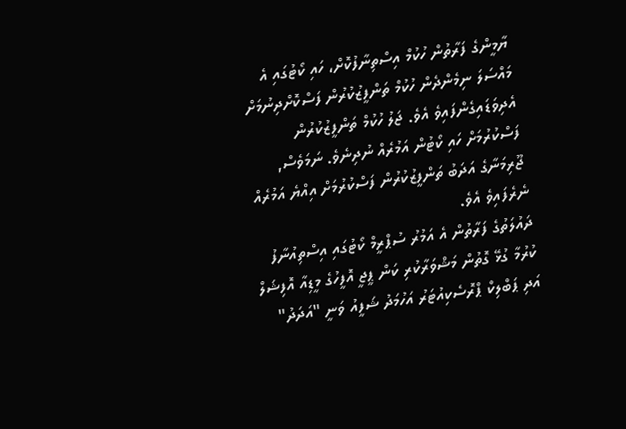ޔާމީންގެ ފަރާތުން ހުކުމް އިސްތިނާފުކޮށް، ހައި ކޯޓުގައި އެ މައްސަލަ ނިމެންދެން ހުކުމް ތަންފީޒުކުރުން ފަސްކޮށްދިނުމަށް އެދިވަޑައިގެންފައިވެ އެވެ. ޖަލު ހުކުމް ތަންފީޒުކުރުން ފަސްކުރުމަށް ހައި ކޯޓުން އަމުރެއް ނުދިނެވެ. ނަމަވެސް, ޖޫރިމަނާގެ އަދަބު ތަންފީޒުކުރުން ފަސްކުރުމަށް އިއްޔެ އަމުރެއް ނެރެފައިވެ އެވެ.
ދައުލަތުގެ ފަރާތުން އެ އަމުރު ސުޕްރީމް ކޯޓުގައި އިސްތިއުނާފު ކުރުމާ ގުޅޭ ގޮތުން މަޝްވަރާކުރި ކަން ޕީޖީ އޮފީހުގެ މީޑިއާ އޮފިޝަލް އަދި ޕަބްލިކް ޕްރޮސެކިއުޓަރު އަހުމަދު ޝަފީއު ވަނީ "އަދަދު"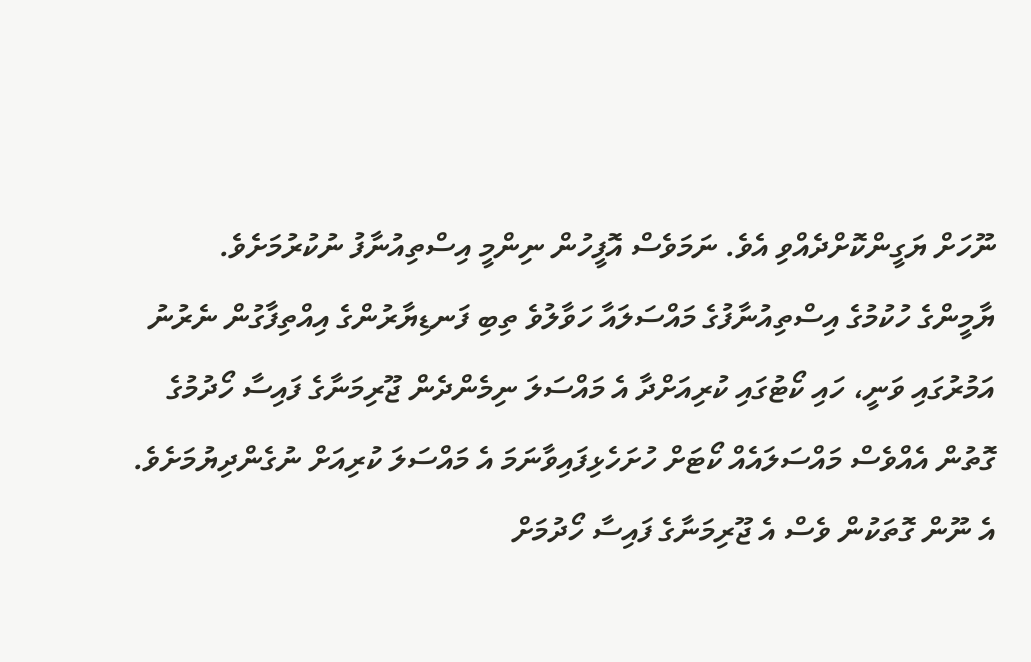ނޫހަށް ޔަގީންކޮށްދެއްވި އެވެ. ނަމަވެސް އޮފީހުން ނިންމީ އިސްތިއުނާފު ނުކުރުމަށެވެ.
ޔާމީންގެ ހުކުމުގެ އިސްތިއުނާފުގެ މައްސަލައާ ހަވާލުވެ ތިބި ފަނޑިޔާރުންގެ އިއްތިފާގުން ނެރުނު އަމުރުގައި ވަނީ، ހައި ކޯޓުގައި ކުރިއަށްދާ އެ މައްސަލަ ނިމެންދެން ޖޫރިމަނާގެ ފައިސާ ހޯދުމުގެ ގޮތުން އެއްވެސް މައްސަލައެއް ކޯޓަށް ހުށަހެޅިފައިވާނަމަ އެ މައްސަލަ ކުރިއަށް ނުގެންދިޔުމަށެވެ.
އެ ނޫން ގޮތަކުން ވެސް އެ ޖޫރިމަނާގެ ފައިސާ ހޯދުމަށް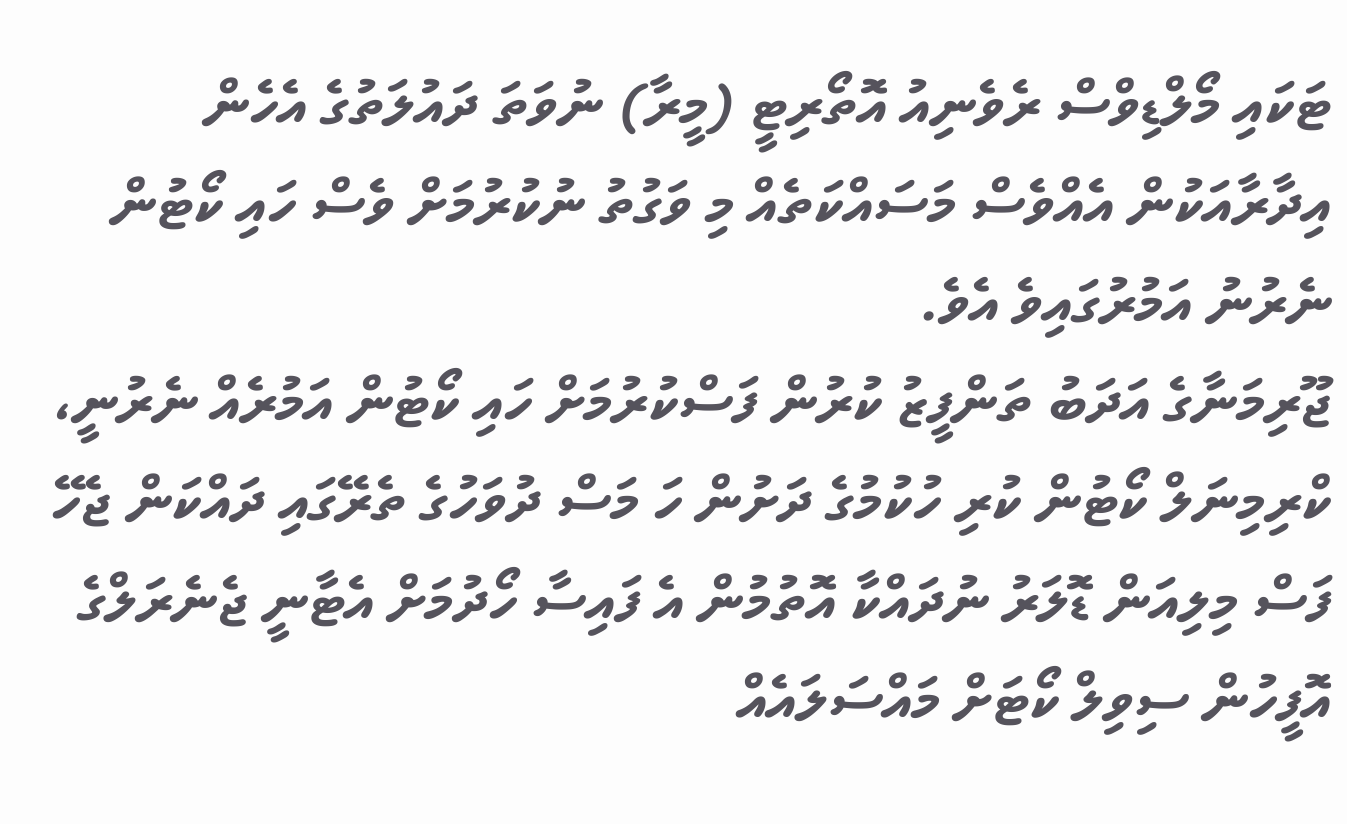ޓަކައި މޯލްޑިވްސް ރެވެނިއު އޮތޯރިޓީ (މީރާ) ނުވަތަ ދައުލަތުގެ އެހެން އިދާރާއަކުން އެއްވެސް މަސައްކަތެއް މި ވަގުތު ނުކުރުމަށް ވެސް ހައި ކޯޓުން ނެރުނު އަމުރުގައިވެ އެވެ.
ޖޫރިމަނާގެ އަދަބު ތަންފީޒު ކުރުން ފަސްކުރުމަށް ހައި ކޯޓުން އަމުރެއް ނެރުނީ، ކްރިމިނަލް ކޯޓުން ކުރި ހުކުމުގެ ދަށުން ހަ މަސް ދުވަހުގެ ތެރޭގައި ދައްކަން ޖެހޭ ފަސް މިލިއަން ޑޮލަރު ނުދައްކާ އޮތުމުން އެ ފައިސާ ހޯދުމަށް އެޓާނީ ޖެނެރަލްގެ އޮފީހުން ސިވިލް ކޯޓަށް މައްސަލައެއް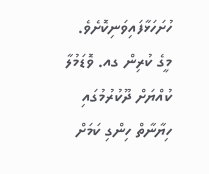ހުށަހަޅާފައިވަނިކޮށެވެ.
މީގެ ކުރިން ގއ. ވޮޑަމުލާ ކުއްޔަށް ދޫކުރުމުގައި ހިޔާނާތް ހިންގި ކަމަށް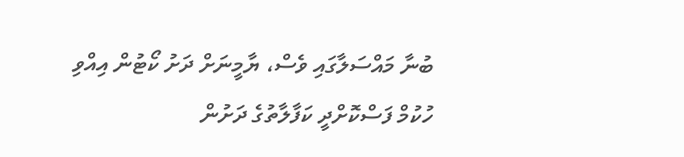ބުނާ މައްސަލާގައި ވެސް، ޔާމީނަށް ދަށު ކޯޓުން އިއްވި ހުކުމް ފަސްކޮށްދީ ކަފާލާތުގެ ދަށުން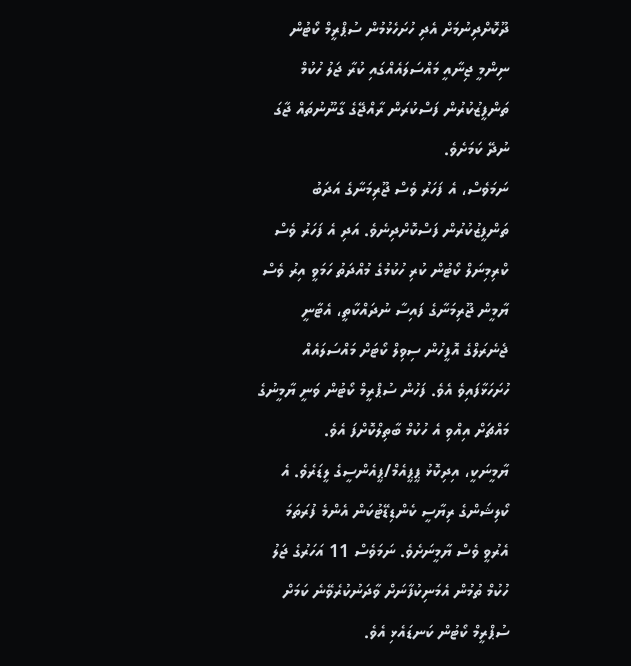ދޫކޮށްދިނުމަށް އެދި ހުށަހެޅުމުން ސުޕްރީމް ކޯޓުން ނިންމީ ޖިނާއީ މައްސަލައެއްގައި ކުރާ ޖަލު ހުކުމް ތަންފީޒުކުރުން ފަސްކުރަން ރާއްޖޭގެ ގާނޫނުތައް ޖާގަ ނުދޭ ކަމަށެވެ.
ނަމަވެސް، އެ ފަހަރު ވެސް ޖޫރިމަނާގެ އަދަބު ތަންފީޒުކުރުން ފަސްކޮށްދިނެވެ. އަދި އެ ފަހަރު ވެސް ކްރިމިނަލް ކޯޓުން ކުރި ހުކުމުގެ މުއްދަތު ހަމަވީ އިރު ވެސް ޔާމީން ޖޫރިމަނާގެ ފައިސާ ނުދައްކާތީ، އެޓާނީ ޖެނެރަލްގެ އޮފީހުން ސިވިލް ކޯޓަށް މައްސަލައެއް ހުށަހަޅާފައިވެ އެވެ. ފަހުން ސުޕްރީމް ކޯޓުން ވަނީ ޔާމީނުގެ މައްޗަށް އިއްވި އެ ހުކުމް ބާތިލްކޮށްފަ އެވެ.
ޔާމީނަކީ، އިދިކޮޅު ޕީޕީއެމް/ޕީއެންސީގެ ލީޑަރެވެ. އެ ކޯލިޝަންގެ ރިޔާސީ ކެންޑިޑޭޓުކަން އެންމެ ފުރަތަމަ އެރުވީ ވެސް ޔާމީނަށެވެ. ނަމަވެސް 11 އަހަރުގެ ޖަލު ހުކުމް ތުމުން އެމަނިކުފާނަށް ވާދަނުކުރެވޭނެ ކަމަށް ސުޕްރީމް ކޯޓުން ކަނޑައެޅި އެވެ.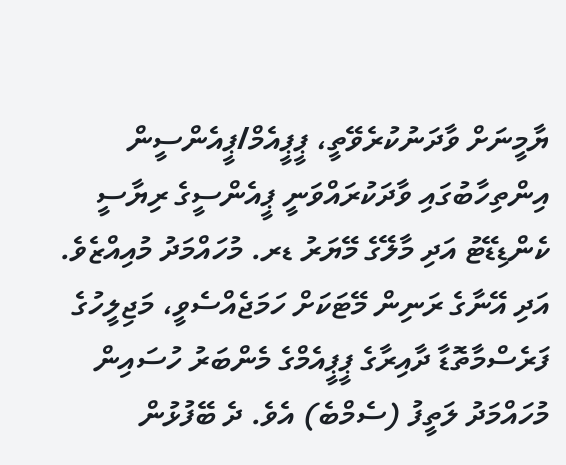ޔާމީނަށް ވާދަނުކުރެވޭތީ، ޕީޕީއެމް/ޕީއެންސީން އިންތިހާބުގައި ވާދަކުރައްވަނީ ޕީއެންސީގެ ރިޔާސީ ކެންޑިޑޭޓު އަދި މާލޭގެ މޭޔަރު ޑރ. މުހައްމަދު މުއިއްޒެވެ. އަދި އޭނާގެ ރަނިން މޭޓަކަށް ހަމަޖެއްސެވީ، މަޖިލީހުގެ ފަރެސްމާތޮޑާ ދާއިރާގެ ޕީޕީއެމްގެ މެންބަރު ހުސައިން މުހައްމަދު ލަތީފު (ސެމްބެ) އެވެ. ދެ ބޭފުޅުން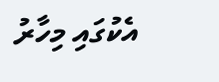އެކުގައި މިހާރު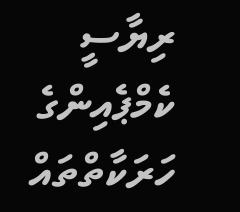ރިޔާސީ ކެމްޕެއިންގެ ހަރަކާތްތައް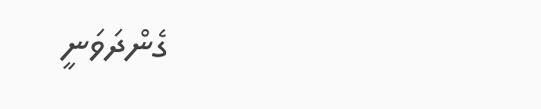ގެންދަވަނީ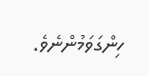ހިންގަވަމުންނެވެ.